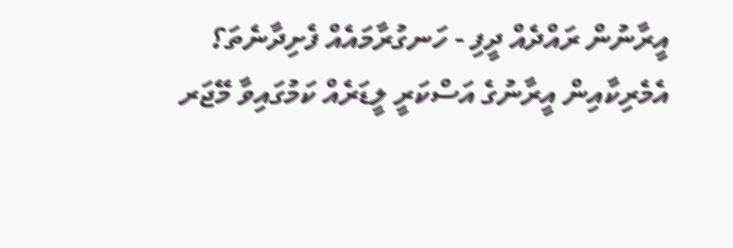އީރާނުން ރައްދެއް ދީފި - ހަނގުރާމައެއް ފެށިދާނެތަ؟
އެމެރިކާއިން އީރާނުގެ އަސްކަރީ ލީޑަރެއް ކަމުގައިވާ މޭޖަރ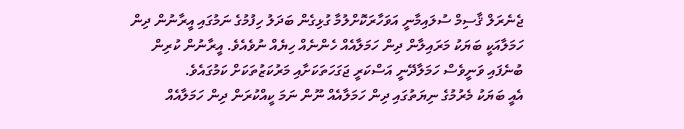ޖެނެރަލް ޤާސިމް ސުލައިމާނީ އަވަހާރަކޮށްލުމާ ގުޅިގެން ބަދަލު ހިފުމުގެ ނަމުގައި އީރާނުން ދިން ހަމަލާއަކީ ބަޔަކު މަރައިލާން ދިން ހަމަލާއެއް ހެންނެއް ހިޔެއް ނުވެއެވެ. އީރާނުން ކުރިން ބުނެފައި ވަނީވެސް ހަމަލާދޭނީ އަސްކަރީ ޖަގަހަތަކަށާއި މަރުކަޒުތަކަށް ކަމުގައެވެ.
އެއީ ބަޔަކު މެރުމުގެ ނިޔަތުގައި ދިން ހަމަލާއެއް ނޫން ނަމަ ކީއްކުރަން ދިން ހަމަލާއެއް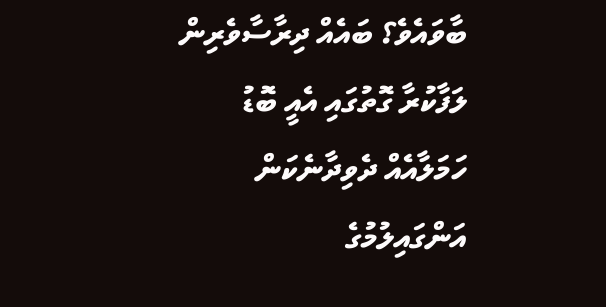ބާވައެވެ؟ ބައެއް ދިރާސާވެރިން ލަފާކުރާ ގޮތުގައި އެއީ ބޮޑު ހަމަލާއެއް ދެވިދާނެކަން އަންގައިލުމުގެ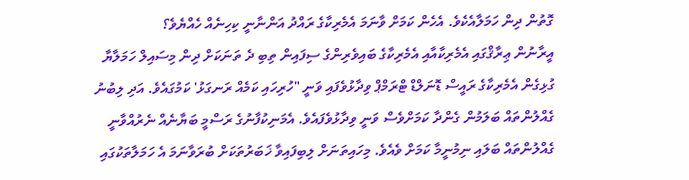ގޮތުން ދިން ހަމަލާއެކެވެ. އެހެން ކަމަށް ވާނަމަ އެމެރިކާގެ ރައްދު އަންނާނީ ކިހިނެއް ހެއްޔެވެ؟
އީރާނުން ޢިރާޤްގައި އެމެރިކާއާއި އެމެރިކާގެ ބައިވެރިންގެ ސިފައިން ތިބި ދެ ތަނަކަށް ދިން މިސައިލް ހަމަލާޔާ ގުޅިގެން އެމެރިކާގެ ރައީސް ޑޮނަލްޑް ޓްރަމްޕް ވިދާޅުވެފައި ވަނީ "ހުރިހައި ކަމެއް ރަނގަޅު' ކަމުގައެވެ. އަދި ލިބުނު ގެއްލުންތައް ބަލަމުން ގެންދާ ކަމަށްވެސް ވަނީ ވިދާޅުވެފައެވެ. އެމަނިކުފާނުގެ ރަސްމީ ބަޔާނެއް ނެރުއްވާނީ ގެއްލުންތައް ބަލައި ނިމުނީމާ ކަމަށް ވެއެވެ. މިހައިތަނަށް ލިބިފައިވާ ޚަބަރުތަކަށް ބުރަވާނަމަ އެ ހަމަލާތަކުގައި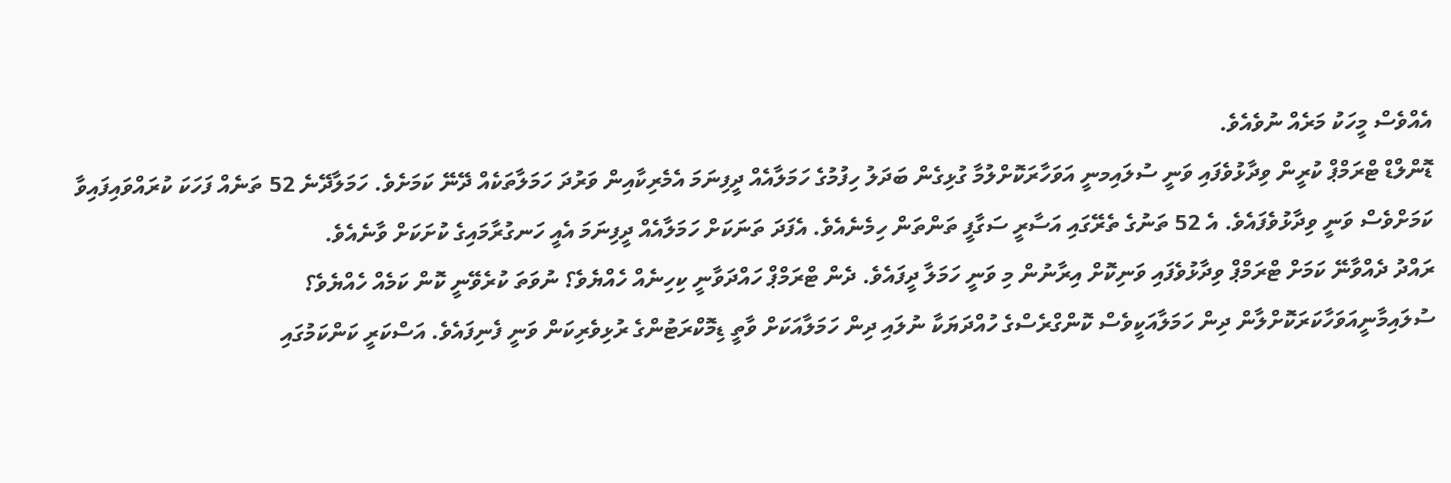އެއްވެސް މީހަކު މަރެއް ނުވެއެވެ.
ޑޮންލްޑް ޓްރަމްޕް ކުރީން ވިދާޅުވެފައި ވަނީ ސުލައިމނީ އަވަހާރަކޮށްލުމާ ގުޅިގެން ބަދަލު ހިފުމުގެ ހަމަލާއެއް ދީފިނަމަ އެމެރިކާއިން ވަރުދަ ހަމަލާތަކެއް ދޭނޭ ކަމަށެވެ. ހަމަލާދޭނެ 52 ތަނެއް ފަހަކަ ކުރައްވައިފައިވާ ކަމަށްވެސް ވަނީ ވިދާޅުވެފައެވެ. އެ 52 ތަނުގެ ތެރޭގައި އަސާރީ ސަގާފީ ތަންތަން ހިމެނެއެވެ. އެފަދަ ތަނަކަށް ހަމަލާއެއް ދީފިނަމަ އެއީ ހަނގުރާމައިގެ ކުށަކަށް ވާނެއެވެ.
ރައްދު ދެއްވާނޭ ކަމަށް ޓްރަމްޕް ވިދާޅުވެފައި ވަނިކޮށް އިރާނުން މި ވަނީ ހަމަލާ ދީފައެވެ. ދެން ޓްރަމްޕް ހައްދަވާނީ ކިހިނެއް ހެއްޔެވެ؟ ނުވަތަ ކުރެވޭނީ ކޮން ކަމެއް ހެއްޔެވެ؟
ސުލައިމާނީއަވަހާކަރަކޮށްލާން ދިން ހަމަލާއަކީވެސް ކޮންގްރެސްގެ ހުއްދަޔަކާ ނުލައި ދިން ހަމަލާއަކަށް ވާތީ ޑިމޮކްރަޓުންގެ ރުޅިވެރިކަން ވަނީ ފެނިފައެވެ. އަސްކަރީ ކަންކަމުގައި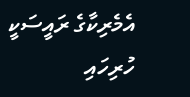އެމެރިކާގެ ރައީސަކީ ހުރިހައި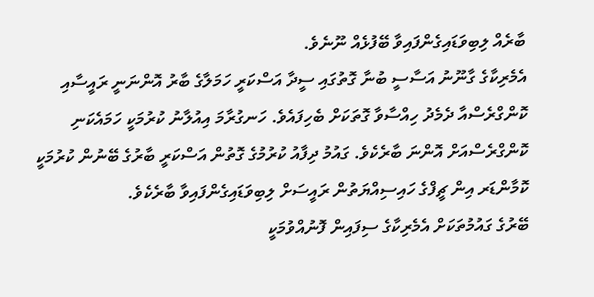ބާރެއް ލިބިވަޑައިގެންފައިވާ ބޭފުޅެއް ނޫނެވެ.
އެމެރިކާގެ ގާނޫނު އަސާސީ ބުނާ ގޮތުގައި ސީދާ އަސްކަރީ ހަމަލާގެ ބާރު އޮންނަނީ ރައީސާއި ކޮންގްރެސްއާ ދެމެދު ހިއްސާވާ ގޮތަކަށް ބެހިފައެވެ. ހަނގުރާމަ އިއުލާނު ކުރުމަކީ ހަމައެކަނި ކޮންގްރެސްއަށް އޮންނަ ބާރެކެވެ. ގައުމު ދިފާއު ކުރުމުގެ ގޮތުން އަސްކަރީ ބާރުގެ ބޭނުން ކުރުމަކީ ކޮމާންޑަރ އިން ޗީފްގެ ހައިސިއްޔަތުން ރައީސަށް ލިބިވަޑައިގެންފައިވާ ބާރެކެވެ.
ބޭރުގެ ގައުމުތަކަށް އެމެރިކާގެ ސިފައިން ފޮނުއްވުމަކީ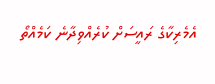އެމެރިކާގެ ރައީސަށް ކުރެއްވިދާނެ ކަމެއްތޯ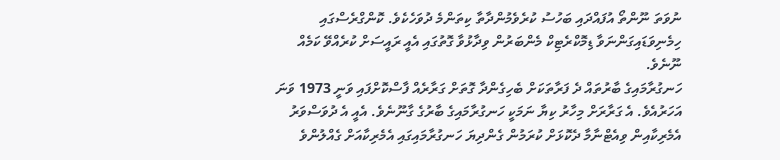ނުވަތަ ނޫންތޯ އުފައްދައި ބަހުސު ކުރެވެމުންދާތާ ކިތަންމެ ދުވަހެކެވެ. ކޮންގްރެސްގައި ހިމެނިވަޑައިގަންނަވާ ޑިމޮކްރެޓިކް މެންބަރުން ވިދާޅުވާ ގޮތުގައި އެއީ ރައީސަށް ކުރެއްވޭ ކަމެއް ނޫނެވެ.
ހަނގުރާމައިގެ ބާރުތައް ދެ ފަރާތަކަށް ބެހިގެންދާ ގޮތަށް ގަރާރެއް ފާސްކޮށްފައި ވަނީ 1973 ވަނަ އަހަރުއެވެ. އެ ގަރާރަށް މިހާރު ކިޔާ ނަމަކީ ހަނގުރާމައިގެ ބާރުގެ ގާނޫނެވެ. އެއީ އެ ދުވަސްވަރު އެމެރިކާއިން ވިއެޓްނާމާ ދެކޮޅަށް ކުރަމުން ގެންދިޔަ ހަނގުރާމައިގައި އެމެރިކާއަށް ގެއްލުންވެ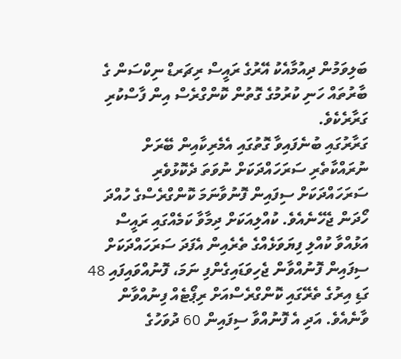ބަލިވަމުން ދިއުމާއެކު އޭރުގެ ރައީސް ރިޗަރޑް ނިކްސަން ގެ ބާރުތައް ހަނި ކުރުމުގެ ގޮތުން ކޮންގްރެސް އިން ފާސްކުރި ގަރާރެކެވެ.
ގަރާރުގައި ބުނެފައިވާ ގޮތުގައި އެމެރިކާއިން ބޭރަށް ނުރައްކާތެރި ސަރަހައްދަކަށް ނުވަތަ ދެކޮޅުވެރި ސަރަހައްދަކަށް ސިފައިން ފޮނުވާނަމަ ކޮންގްރެސްގެ ހުއްދަ ހޯދަން ޖެހޭނެއެވެ. ކުއްލިއަކަށް ދިމާވާ ކަމެއްގައި ރައީސް އަޅުއްވާ ކުއްލި ފިޔަވަޅެއްގެ ތެރެއިން އެފަދަ ސަރަހައްދަކަށް ސިފައިން ފޮނުއްވާން ޖެހިވަޑައިގެންފި ނަމަ، ފޮނުއްވައިފައި 48 ގަޑި އިރުގެ ތެރޭގައި ކޮންގްރެސްއަށް ރިޕޯޓެއް ފިނުއްވާން ވާނެއެވެ. އަދި އެ ފޮނުއްވާ ސިފައިން 60 ދުވަހުގެ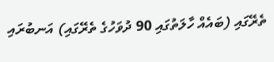ތެރޭގައި (ބައެއް ހާލަތުގައި 90 ދުވަހުގެ ތެރޭގައި) އަނބުރައި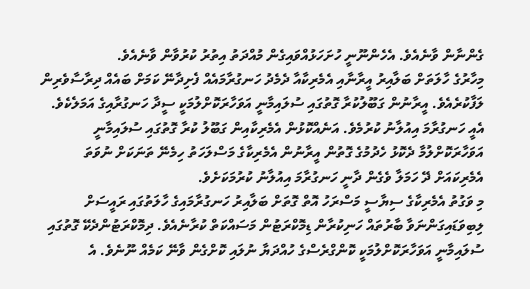ގެންނާން ވާނެއެވެ. އެހެންނޫނީ ހުށަހަޅުއްވައިގެން މުއްދަތު އިތުރު ކުރުވާން ވާނެއެވެ.
މިހާރުގެ ހާލަތަށް ބަލާއިރު އީރާނާއި އެމެރިކާއާ ދެމެދު ހަނގުރާމައެއް ފެށިދާނޭ ކަމަށް ބައެއް ދިރާސާވެރިން ލަފާކުރެއެވެ. އީރާނުން ގަބޫލުކުރާ ގޮތުގައި ސުލައިމާނީ އަވަހާރަކޮށްލުމަކީ ސީދާ ހަނގުރާއިގެ އަމަލެކެވެ. އެއީ ހަނގުރާމަ އިއުލާނު ކުރުމެވެ. އަނެއްކޮޅުން އެމެރިކާއިން ގަބޫލު ކުރާ ގޮތުގައި ސުލައިމާނީ އަވަހާރަކޮށްލުމާ ދެކޮޅު ހެދުމުގެ ގޮތުން އީރާނުން އެމެރިކާގެ މަސްލަހަތު ހިމެނޭ ތަނަކަށް ނުވަތަ އެމެރިކައަށް ދޭ ހަމަލާ ވެގެން ދާނީ ހަނގުރާމަ އިއުލާނު ކުރުމަކަށެވެ.
މި ވަގުތު އެމެރިކާގެ ސިޔާސީ މަސްރަހު އޮތް ގޮތަށް ބަލާއިރު ހަނގުރާމައިގެ ހާލަތުގައި ރައީސަށް ލިބިވަޑައިގަންނަވާ ބާރުތައް ހަނިކުރާން ޑިމޮކްރަޓުން މަސައްކަތް ކުރާނެއެވެ. ދިމޮކްރަޓުންދެކޭ ގޮތުގައި ސުލައިމާނީ އަވަހާރަކޮށްލުމަކީ ކޮންގްރެސްގެ ހުއްދަޔާ ނުލައި ކޮށްގެން ވާނޭ ކަމެއް ނޫނެވެ. އެ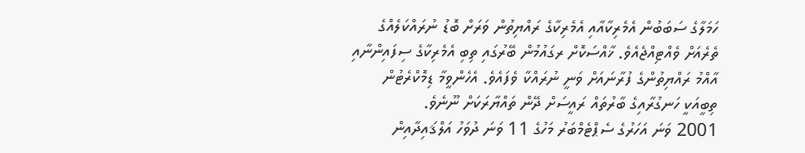ހަމަލާގެ ސަބަބުން އެމެރިކާއާއި އެމެރިކާގެ ރައްޔިތުން ވަރަށް ބޮޑު ނުރައްކަލެއްގެ ތެރެއަށް ވެއްޓިއްޖެއެވެ. ޚާއްސަކޮށް ރގައުމުން ބޭރުގައި ތިބި އެމެރިކާގެ ސިފައިންނާއި އާއްމު ރައްޔިތުންގެ ފުރާނައަށް ވަނީ ނުރައްކާ ވެފައެވެ. އެހެންވީމާ ޑިމޮކްރެޓުން ތިބީއަކީ ހަނގުރާއިގެ ބާރުތައް ރައީސަށް ދޭން ތައްޔާރަކަށް ނޫނެވެ.
2001 ވަނަ އަހަރުގެ ސެޕްޓެމްބަރު މަހުގެ 11 ވަނަ ދުވަހު އަލްޤައިދާއިން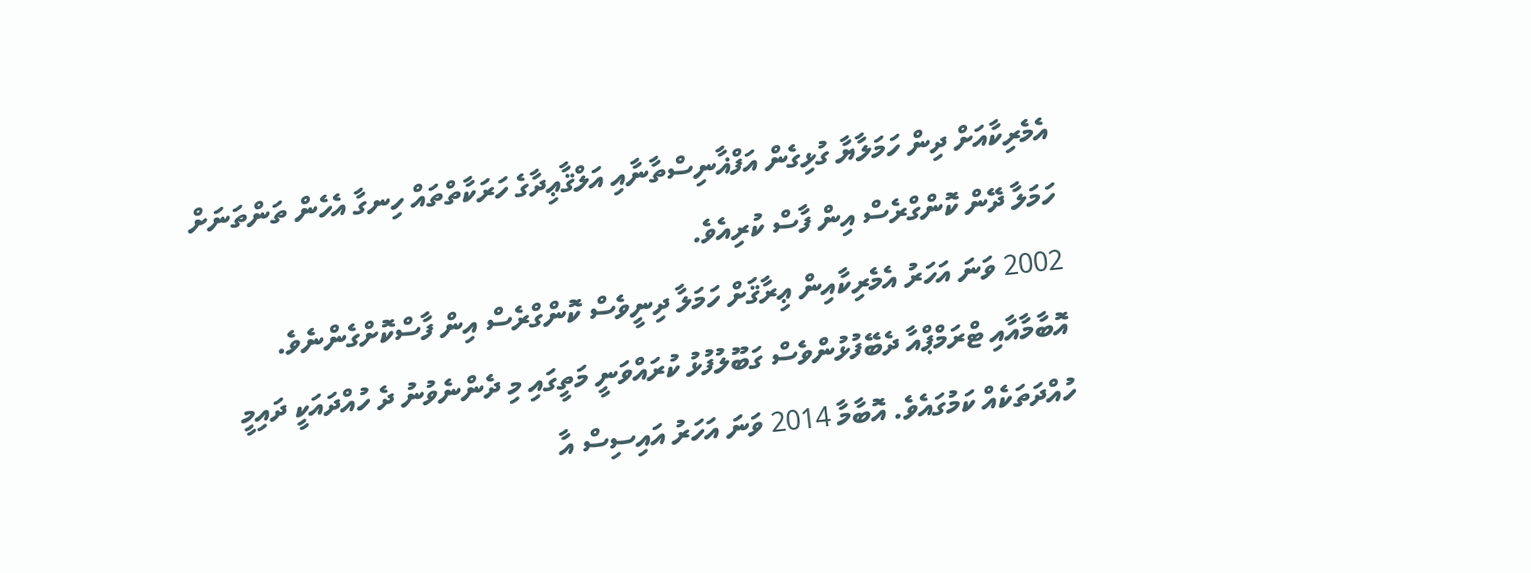އެމެރިކާއަށް ދިން ހަމަލާޔާ ގުޅިގެން އަފްޣާނިސްތާނާއި އަލްޤާޢިދާގެ ހަރަކާތްތައް ހިނގާ އެހެން ތަންތަނަށް ހަމަލާ ދޭން ކޮންގްރެސް އިން ފާސް ކުރިއެވެ.
2002 ވަނަ އަހަރު އެމެރިކާއިން ޢިރާޤަށް ހަމަލާ ދިނީވެސް ކޮންގްރެސް އިން ފާސްކޮށްގެންނެވެ.
އޮބާމާއާއި ޓްރަމްޕްއާ ދެބޭފުޅުންވެސް ގަބޫލުފުޅު ކުރައްވަނީ މަތީގައި މި ދެންނެވުނު ދެ ހުއްދައަކީ ދައިމީ ހުއްދަތަކެއް ކަމުގައެވެ. އޮބާމާ 2014 ވަނަ އަހަރު އައިސިސް އާ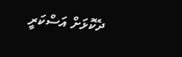ދެކޮޅަށް އަސްކަރީ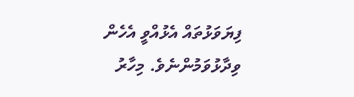ފިޔަވަޅުތައް އެޅުއްވީ އެހެން ވިދާޅުވަމުންނެވެ. މިހާރު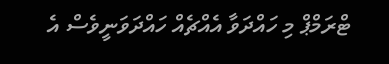ޓްރަމްޕް މި ހައްދަވާ އެއްޗެއް ހައްދަވަނީވެސް އެ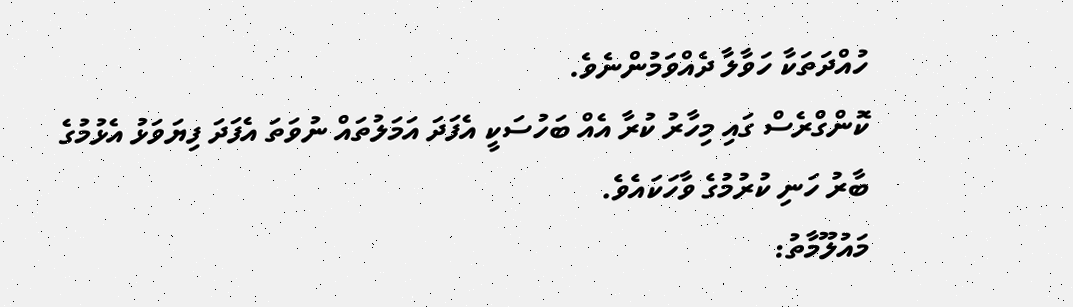ހުއްދަތަކާ ހަވާލާ ދެއްވަމުންނެވެ.
ކޮންގްރެސް ގައި މިހާރު ކުރާ އެއް ބަހުސަކީ އެފަދަ އަމަލުތައް ނުވަތަ އެފަދަ ފިޔަވަޅު އެޅުމުގެ ބާރު ހަނި ކުރުމުގެ ވާހަކައެވެ.
މައުލޫމާތު: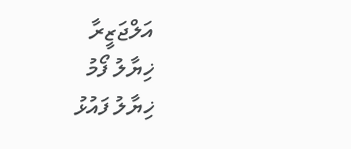އަލްޖަޒީރާ
ޚިޔާލު ފޯމު
ޚިޔާލު ފައުޅު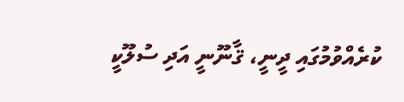ކުރެއްވުމުގައި ދީނީ، ޤާނޫނީ އަދި ސުލޫކީ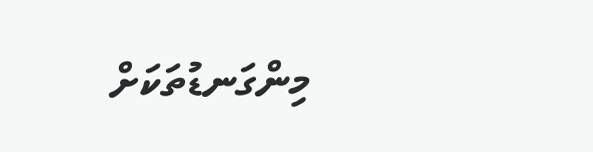މިންގަނޑުތަކަށް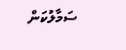ސަމާލުކަން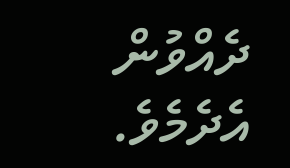ދެއްވުން އެދެމެވެ.